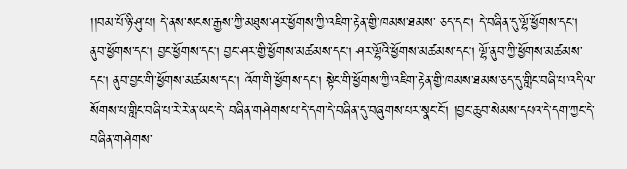།།བམ་པོ་ཉི་ཤུ་པ། དེ་ནས་སངས་རྒྱས་ཀྱི་མཐུས་ཤར་ཕྱོགས་ཀྱི་འཇིག་རྟེན་གྱི་ཁམས་ཐམས་ ཅད་དང། དེ་བཞིན་དུ་ལྷོ་ཕྱོགས་དང། ནུབ་ཕྱོགས་དང། བྱང་ཕྱོགས་དང། བྱང་ཤར་གྱི་ཕྱོགས་མཚམས་དང། ཤར་ལྷོའི་ཕྱོགས་མཚམས་དང། ལྷོ་ནུབ་ཀྱི་ཕྱོགས་མཚམས་ དང། ནུབ་བྱང་གི་ཕྱོགས་མཚམས་དང། འོག་གི་ཕྱོགས་དང། སྟེང་གི་ཕྱོགས་ཀྱི་འཇིག་རྟེན་གྱི་ཁམས་ཐམས་ཅད་དུ་གླིང་བཞི་པ་འདི་ལ་སོགས་པ་གླིང་བཞི་པ་རེ་རེ་ན་ཡང་དེ་ བཞིན་གཤེགས་པ་དེ་དག་དེ་བཞིན་དུ་བཞུགས་པར་སྣང་ངོ། །བྱང་ཆུབ་སེམས་དཔའ་དེ་དག་ཀྱང་དེ་བཞིན་གཤེགས་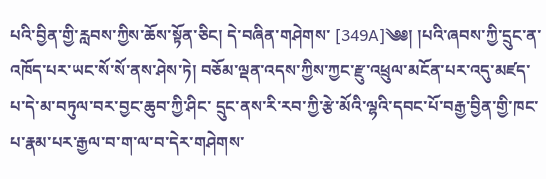པའི་བྱིན་གྱི་རླབས་ཀྱིས་ཆོས་སྟོན་ཅིང། དེ་བཞིན་གཤེགས་ [349A]༄༅། །པའི་ཞབས་ཀྱི་དྲུང་ན་འཁོད་པར་ཡང་སོ་སོ་ནས་ཤེས་ཏེ། བཅོམ་ལྡན་འདས་ཀྱིས་ཀྱང་རྫུ་འཕྲུལ་མངོན་པར་འདུ་མཛད་པ་དེ་མ་བཏུལ་བར་བྱང་ཆུབ་ཀྱི་ཤིང་ དྲུང་ནས་རི་རབ་ཀྱི་རྩེ་མོའི་ལྷའི་དབང་པོ་བརྒྱ་བྱིན་གྱི་ཁང་པ་རྣམ་པར་རྒྱལ་བ་ག་ལ་བ་དེར་གཤེགས་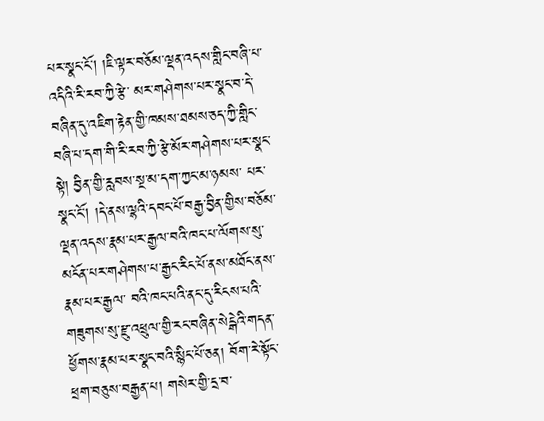པར་སྣང་ངོ། །ཇི་ལྟར་བཅོམ་ལྡན་འདས་གླིང་བཞི་པ་འདིའི་རི་རབ་ཀྱི་རྩེ་ མར་གཤེགས་པར་སྣང་བ་དེ་བཞིན་དུ་འཇིག་རྟེན་གྱི་ཁམས་ཐམས་ཅད་ཀྱི་གླིང་བཞི་པ་དག་གི་རི་རབ་ཀྱི་རྩེ་མོར་གཤེགས་པར་སྣང་སྟེ། བྱིན་གྱི་རླབས་སྔ་མ་དག་ཀྱང་མ་ཉམས་ པར་སྣང་ངོ། །དེ་ནས་ལྷའི་དབང་པོ་བརྒྱ་བྱིན་གྱིས་བཅོམ་ལྡན་འདས་རྣམ་པར་རྒྱལ་བའི་ཁང་པ་ལོགས་སུ་མངོན་པར་གཤེགས་པ་རྒྱང་རིང་པོ་ནས་མཐོང་ནས་རྣམ་པར་རྒྱལ་ བའི་ཁང་པའི་ནང་དུ་རིངས་པའི་གཟུགས་སུ་རྫུ་འཕྲུལ་གྱི་རང་བཞིན་སེངྒེའི་གདན་ཕྱོགས་རྣམ་པར་སྣང་བའི་སྙིང་པོ་ཅན། བོག་རེ་སྟོང་ཕྲག་བཅུས་བརྒྱན་པ། གསེར་གྱི་དྲ་བ་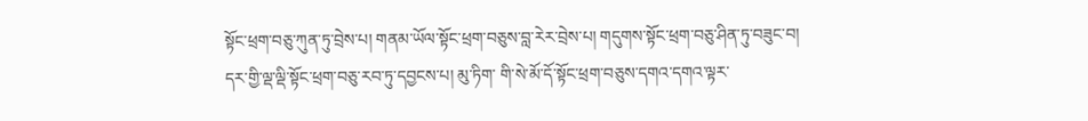སྟོང་ཕྲག་བཅུ་ཀུན་ཏུ་བྲེས་པ། གནམ་ཡོལ་སྟོང་ཕྲག་བཅུས་བླ་རེར་བྲེས་པ། གདུགས་སྟོང་ཕྲག་བཅུ་ཤིན་ཏུ་བཟུང་བ། དར་གྱི་ལྡ་ལྡི་སྟོང་ཕྲག་བཅུ་རབ་ཏུ་དབྱངས་པ། མུ་ཏིག་ གི་སེ་མོ་དོ་སྟོང་ཕྲག་བཅུས་དགའ་དགའ་ལྟར་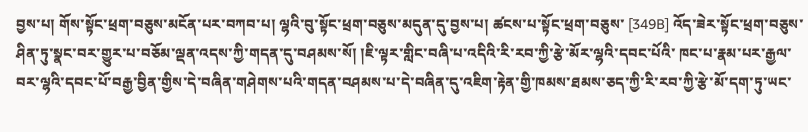བྱས་པ། གོས་སྟོང་ཕྲག་བཅུས་མངོན་པར་བཀབ་པ། ལྷའི་བུ་སྟོང་ཕྲག་བཅུས་མདུན་དུ་བྱས་པ། ཚངས་པ་སྟོང་ཕྲག་བཅུས་ [349B] འོད་ཟེར་སྟོང་ཕྲག་བཅུས་ཤིན་ཏུ་སྣང་བར་གྱུར་པ་བཅོམ་ལྡན་འདས་ཀྱི་གདན་དུ་བཤམས་སོ། །ཇི་ལྟར་གླིང་བཞི་པ་འདིའི་རི་རབ་ཀྱི་རྩེ་མོར་ལྷའི་དབང་པོའི་ ཁང་པ་རྣམ་པར་རྒྱལ་བར་ལྷའི་དབང་པོ་བརྒྱ་བྱིན་གྱིས་དེ་བཞིན་གཤེགས་པའི་གདན་བཤམས་པ་དེ་བཞིན་དུ་འཇིག་རྟེན་གྱི་ཁམས་ཐམས་ཅད་ཀྱི་རི་རབ་ཀྱི་རྩེ་མོ་དག་ཏུ་ཡང་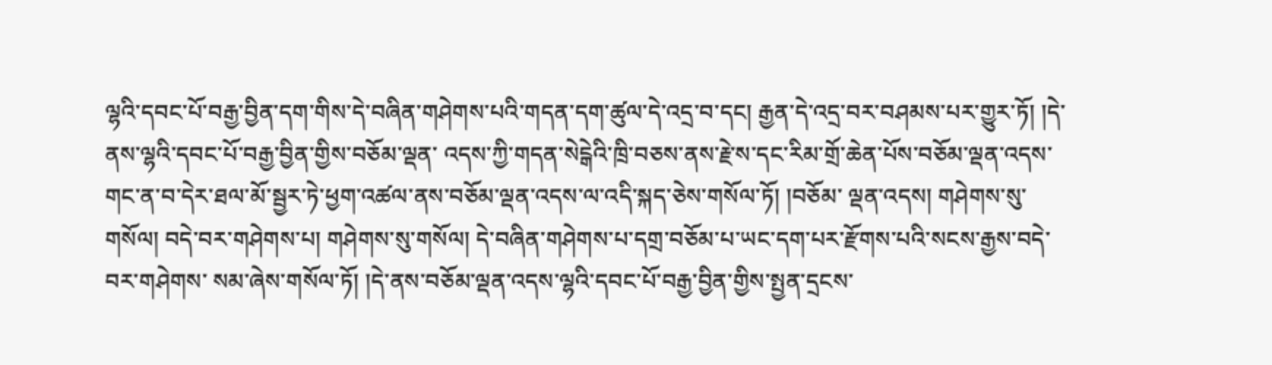ལྷའི་དབང་པོ་བརྒྱ་བྱིན་དག་གིས་དེ་བཞིན་གཤེགས་པའི་གདན་དག་ཚུལ་དེ་འདྲ་བ་དང། རྒྱན་དེ་འདྲ་བར་བཤམས་པར་གྱུར་ཏོ། །དེ་ནས་ལྷའི་དབང་པོ་བརྒྱ་བྱིན་གྱིས་བཅོམ་ལྡན་ འདས་ཀྱི་གདན་སེངྒེའི་ཁྲི་བཅས་ནས་རྗེ་ས་དང་རིམ་གྲོ་ཆེན་པོས་བཅོམ་ལྡན་འདས་གང་ན་བ་དེར་ཐལ་མོ་སྦྱར་ཏེ་ཕྱག་འཚལ་ནས་བཅོམ་ལྡན་འདས་ལ་འདི་སྐད་ཅེས་གསོལ་ཏོ། །བཅོམ་ ལྡན་འདས། གཤེགས་སུ་གསོལ། བདེ་བར་གཤེགས་པ། གཤེགས་སུ་གསོལ། དེ་བཞིན་གཤེགས་པ་དགྲ་བཅོམ་པ་ཡང་དག་པར་རྫོགས་པའི་སངས་རྒྱས་བདེ་བར་གཤེགས་ སམ་ཞེས་གསོལ་ཏོ། །དེ་ནས་བཅོམ་ལྡན་འདས་ལྷའི་དབང་པོ་བརྒྱ་བྱིན་གྱིས་སྤྱན་དྲངས་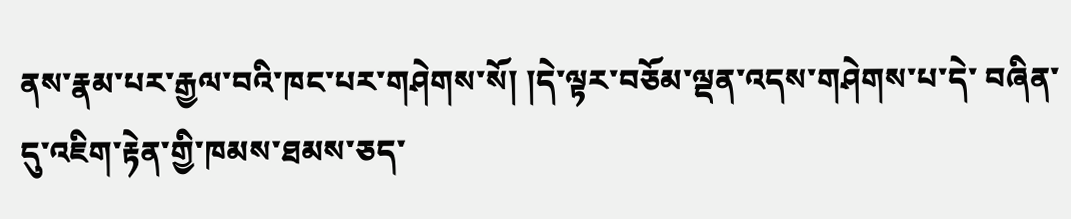ནས་རྣམ་པར་རྒྱལ་བའི་ཁང་པར་གཤེགས་སོ། །དེ་ལྟར་བཅོམ་ལྡན་འདས་གཤེགས་པ་དེ་ བཞིན་དུ་འཇིག་རྟེན་གྱི་ཁམས་ཐམས་ཅད་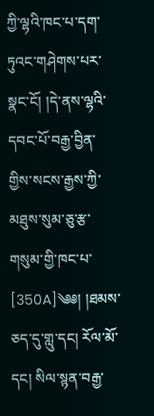ཀྱི་ལྷའི་ཁང་པ་དག་ཏུའང་གཤེགས་པར་སྣང་ངོ། །དེ་ནས་ལྷའི་དབང་པོ་བརྒྱ་བྱིན་གྱིས་སངས་རྒྱས་ཀྱི་མཐུས་སུམ་ཅུ་རྩ་གསུམ་གྱི་ཁང་པ་ [350A]༄༅། །ཐམས་ཅད་དུ་གླུ་དང། རོལ་མོ་དང། སིལ་སྙན་བརྒྱ་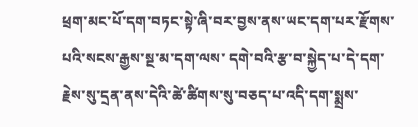ཕྲག་མང་པོ་དག་བཏང་སྟེ་ཞི་བར་བྱས་ནས་ཡང་དག་པར་རྫོགས་པའི་སངས་རྒྱས་སྔ་མ་དག་ལས་ དགེ་བའི་རྩ་བ་སྐྱེད་པ་དེ་དག་རྗེས་སུ་དྲན་ནས་དེའི་ཚེ་ཚིགས་སུ་བཅད་པ་འདི་དག་སྨྲས་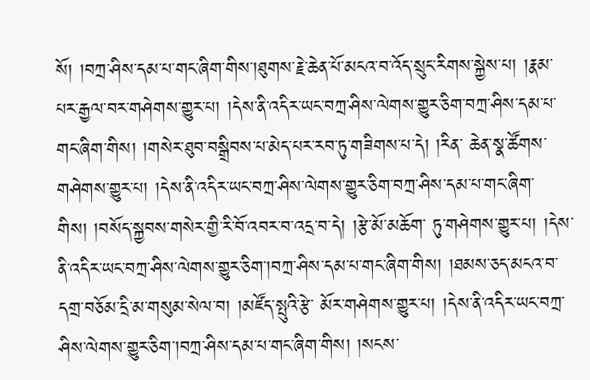སོ། །བཀྲ་ཤིས་དམ་པ་གང་ཞིག་གིས་།ཐུགས་རྗེ་ཆེན་པོ་མངའ་བ་འོད་སྲུང་རིགས་སྐྱེས་པ། །རྣམ་ པར་རྒྱལ་བར་གཤེགས་གྱུར་པ། །དེས་ནི་འདིར་ཡང་བཀྲ་ཤིས་ལེགས་གྱུར་ཅིག་བཀྲ་ཤིས་དམ་པ་གང་ཞིག་གིས། །གསེར་ཐུབ་བསྒྲིབས་པ་མེད་པར་རབ་ཏུ་གཟིགས་པ་དེ། །རིན་ ཆེན་སྣ་ཚོགས་གཤེགས་གྱུར་པ། །དེས་ནི་འདིར་ཡང་བཀྲ་ཤིས་ལེགས་གྱུར་ཅིག་བཀྲ་ཤིས་དམ་པ་གང་ཞིག་གིས། །བསོད་སྐྱབས་གསེར་གྱི་རི་བོ་འབར་བ་འདྲ་བ་དེ། །རྩེ་མོ་མཆོག་ ཏུ་གཤེགས་གྱུར་པ། །དེས་ནི་འདིར་ཡང་བཀྲ་ཤིས་ལེགས་གྱུར་ཅིག་།བཀྲ་ཤིས་དམ་པ་གང་ཞིག་གིས། །ཐམས་ཅད་མངའ་བ་དགྲ་བཅོམ་དྲི་མ་གསུམ་སེལ་བ། །མཛོད་སྤུའི་རྩེ་ མོར་གཤེགས་གྱུར་པ། །དེས་ནི་འདིར་ཡང་བཀྲ་ཤིས་ལེགས་གྱུར་ཅིག་།བཀྲ་ཤིས་དམ་པ་གང་ཞིག་གིས། །སངས་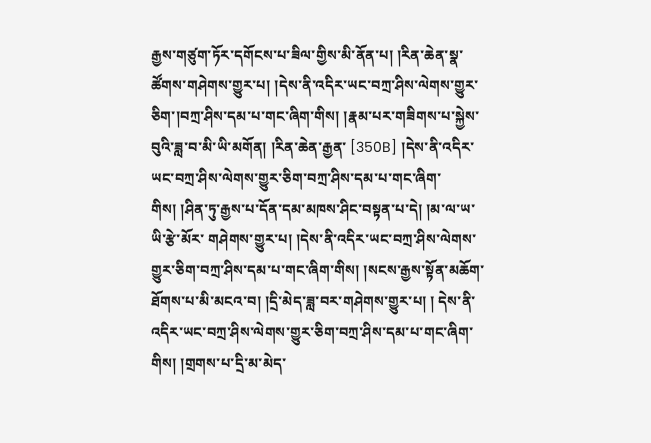རྒྱས་གཙུག་ཏོར་དགོངས་པ་ཟིལ་གྱིས་མི་ནོན་པ། །རིན་ཆེན་སྣ་ ཚོགས་གཤེགས་གྱུར་པ། །དེས་ནི་འདིར་ཡང་བཀྲ་ཤིས་ལེགས་གྱུར་ཅིག་།བཀྲ་ཤིས་དམ་པ་གང་ཞིག་གིས། །རྣམ་པར་གཟིགས་པ་སྐྱེས་བུའི་ཟླ་བ་མི་ཡི་མགོན། །རིན་ཆེན་རྒྱན་ [350B] །དེས་ནི་འདིར་ཡང་བཀྲ་ཤིས་ལེགས་གྱུར་ཅིག་བཀྲ་ཤིས་དམ་པ་གང་ཞིག་གིས། །ཤིན་ཏུ་རྒྱས་པ་དོན་དམ་མཁས་ཤིང་བསྟན་པ་དེ། །མ་ལ་ཡ་ཡི་རྩེ་མོར་ གཤེགས་གྱུར་པ། །དེས་ནི་འདིར་ཡང་བཀྲ་ཤིས་ལེགས་གྱུར་ཅིག་བཀྲ་ཤིས་དམ་པ་གང་ཞིག་གིས། །སངས་རྒྱས་སྟོན་མཆོག་ཐོགས་པ་མི་མངའ་བ། །དྲི་མེད་ཟླ་བར་གཤེགས་གྱུར་པ། ། དེས་ནི་འདིར་ཡང་བཀྲ་ཤིས་ལེགས་གྱུར་ཅིག་བཀྲ་ཤིས་དམ་པ་གང་ཞིག་གིས། །གྲགས་པ་དྲི་མ་མེད་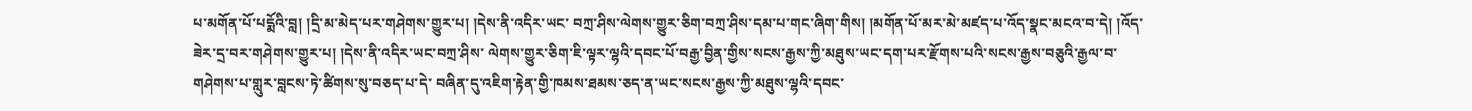པ་མགོན་པོ་པདྨོའི་བླ། །དྲི་མ་མེད་པར་གཤེགས་གྱུར་པ། །དེས་ནི་འདིར་ཡང་ བཀྲ་ཤིས་ལེགས་གྱུར་ཅིག་བཀྲ་ཤིས་དམ་པ་གང་ཞིག་གིས། །མགོན་པོ་མར་མེ་མཛད་པ་འོད་སྣང་མངའ་བ་དེ། །འོད་ཟེར་དྲ་བར་གཤེགས་གྱུར་པ། །དེས་ནི་འདིར་ཡང་བཀྲ་ཤིས་ ལེགས་གྱུར་ཅིག་ཇི་ལྟར་ལྷའི་དབང་པོ་བརྒྱ་བྱིན་གྱིས་སངས་རྒྱས་ཀྱི་མཐུས་ཡང་དག་པར་རྫོགས་པའི་སངས་རྒྱས་བཅུའི་རྒྱལ་བ་གཤེགས་པ་གླུར་བླངས་ཏེ་ཚིགས་སུ་བཅད་པ་དེ་ བཞིན་དུ་འཇིག་རྟེན་གྱི་ཁམས་ཐམས་ཅད་ན་ཡང་སངས་རྒྱས་ཀྱི་མཐུས་ལྷའི་དབང་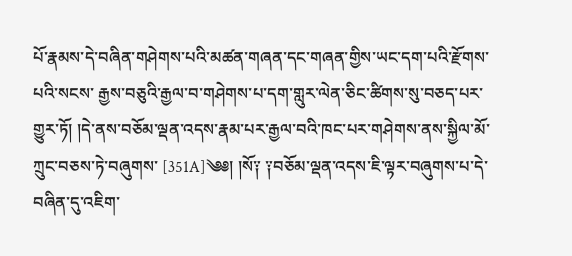པོ་རྣམས་དེ་བཞིན་གཤེགས་པའི་མཚན་གཞན་དང་གཞན་གྱིས་ཡང་དག་པའི་རྫོགས་པའི་སངས་ རྒྱས་བཅུའི་རྒྱལ་བ་གཤེགས་པ་དག་གླུར་ལེན་ཅིང་ཚིགས་སུ་བཅད་པར་གྱུར་ཏོ། །དེ་ནས་བཅོམ་ལྡན་འདས་རྣམ་པར་རྒྱལ་བའི་ཁང་པར་གཤེགས་ནས་སྐྱིལ་མོ་ཀྲུང་བཅས་ཏེ་བཞུགས་ [351A]༄༅། །སོ༑ ༑བཅོམ་ལྡན་འདས་ཇི་ལྟར་བཞུགས་པ་དེ་བཞིན་དུ་འཇིག་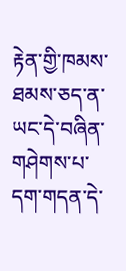རྟེན་གྱི་ཁམས་ཐམས་ཅད་ན་ཡང་དེ་བཞིན་གཤེགས་པ་དག་གདན་དེ་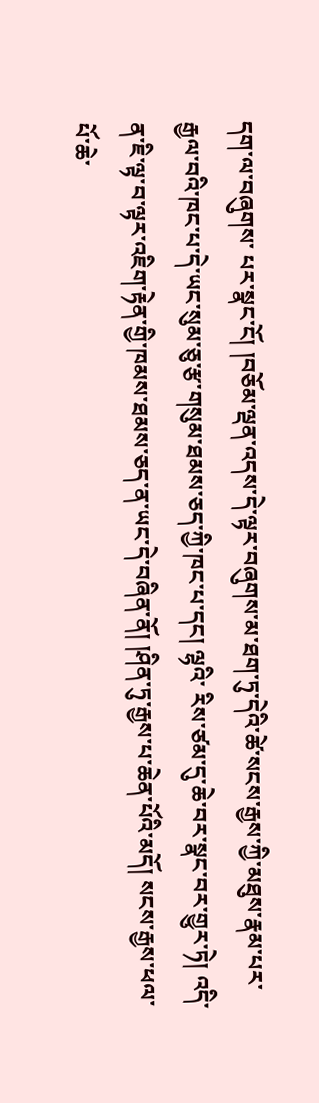དག་ལ་བཞུགས་ པར་སྣང་ངོ། །བཅོམ་ལྡན་འདས་དེ་ལྟར་བཞུགས་མ་ཐག་ཏུ་དེའི་ཚེ་སངས་རྒྱས་ཀྱི་མཐུས་རྣམ་པར་རྒྱལ་བའི་ཁང་པ་དེ་ཡང་སུམ་ཅུ་རྩ་གསུམ་ཐམས་ཅད་ཀྱི་ཁང་པ་དང། ལྷའི་ རིས་ཙམ་དུ་ཆེ་བར་སྣང་བར་གྱུར་ཏེ། འདི་ན་ཇི་ལྟ་བ་ལྟར་འཇིག་རྟེན་གྱི་ཁམས་ཐམས་ཅད་ན་ཡང་དེ་བཞིན་ནོ། །ཤིན་ཏུ་རྒྱས་པ་ཆེན་པོའི་མདོ། སངས་རྒྱས་ཕལ་པོ་ཆེ་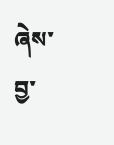ཞེས་བྱ་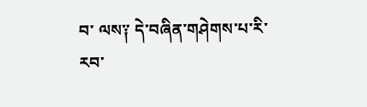བ་ ལས༑ དེ་བཞིན་གཤེགས་པ་རི་རབ་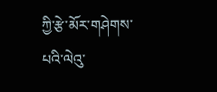ཀྱི་རྩེ་མོར་གཤེགས་པའི་ལེའུ་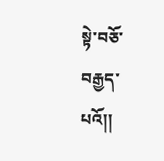སྟེ་བཅོ་བརྒྱད་པའོ།།